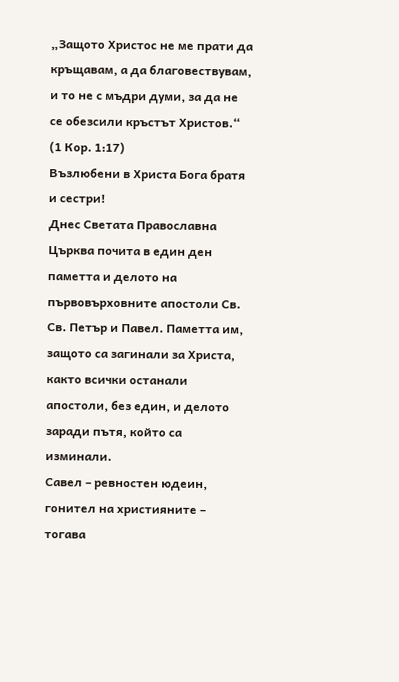„Защото Христос не ме прати да кръщавам, а да благовествувам, и то не с мъдри думи, за да не се обезсили кръстът Христов.“
(1 Кор. 1:17)
Възлюбени в Христа Бога братя и сестри!
Днес Светата Православна Църква почита в един ден паметта и делото на първовърховните апостоли Св. Св. Петър и Павел. Паметта им, защото са загинали за Христа, както всички останали апостоли, без един, и делото заради пътя, който са изминали.
Савел – ревностен юдеин, гонител на християните – тогава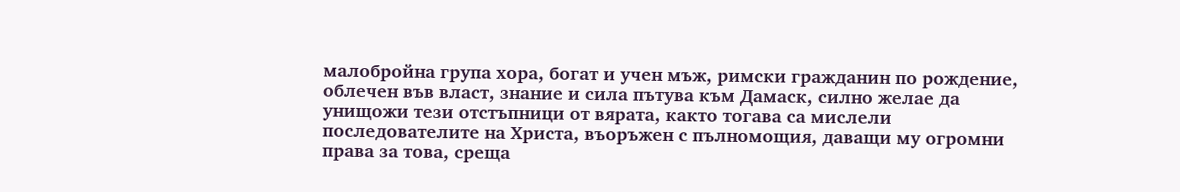малобройна група хора, богат и учен мъж, римски гражданин по рождение, облечен във власт, знание и сила пътува към Дамаск, силно желае да унищожи тези отстъпници от вярата, както тогава са мислели последователите на Христа, въоръжен с пълномощия, даващи му огромни права за това, среща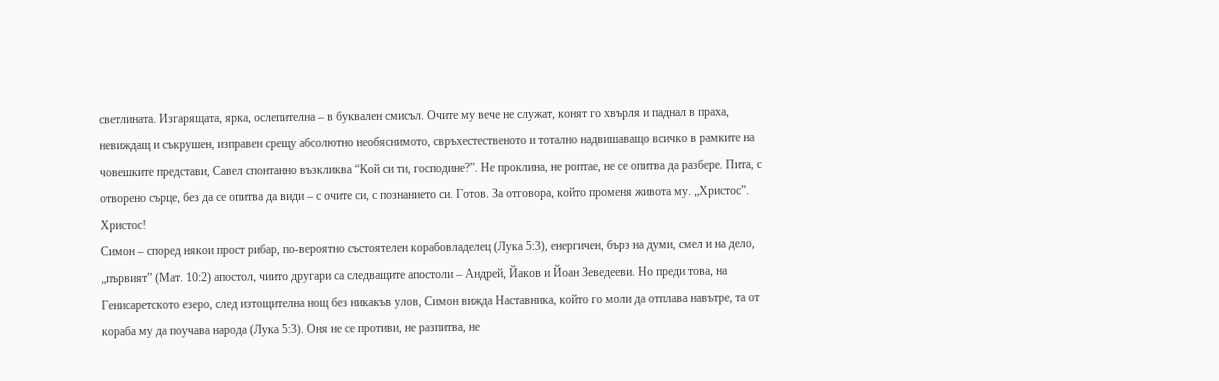светлината. Изгарящата, ярка, ослепителна – в буквален смисъл. Очите му вече не служат, конят го хвърля и паднал в праха, невиждащ и съкрушен, изправен срещу абсолютно необяснимото, свръхестественото и тотално надвишаващо всичко в рамките на човешките представи, Савел спонтанно възкликва “Кой си ти, господине?”. Не проклина, не роптае, не се опитва да разбере. Пита, с отворено сърце, без да се опитва да види – с очите си, с познанието си. Готов. За отговора, който променя живота му. „Христос”. Христос!
Симон – според някои прост рибар, по-вероятно състоятелен корабовладелец (Лука 5:3), енергичен, бърз на думи, смел и на дело, „първият” (Мат. 10:2) апостол, чиито другари са следващите апостоли – Андрей, Йаков и Йоан Зеведееви. Но преди това, на Генисаретското езеро, след изтощителна нощ без никакъв улов, Симон вижда Наставника, който го моли да отплава навътре, та от кораба му да поучава народа (Лука 5:3). Оня не се противи, не разпитва, не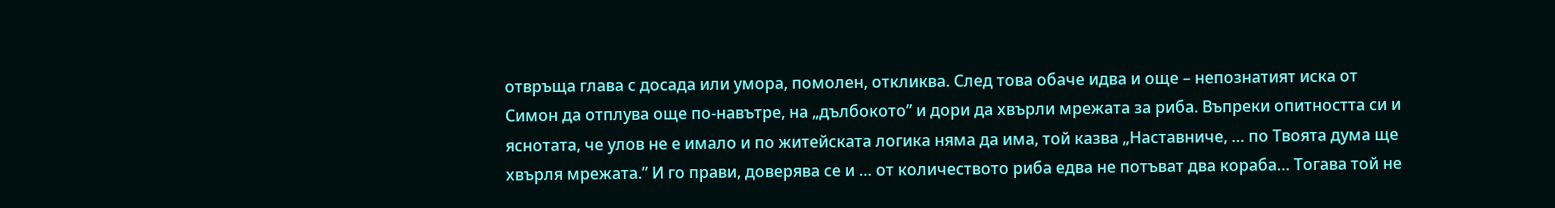отвръща глава с досада или умора, помолен, откликва. След това обаче идва и още – непознатият иска от Симон да отплува още по-навътре, на „дълбокото” и дори да хвърли мрежата за риба. Въпреки опитността си и яснотата, че улов не е имало и по житейската логика няма да има, той казва „Наставниче, … по Твоята дума ще хвърля мрежата.” И го прави, доверява се и … от количеството риба едва не потъват два кораба… Тогава той не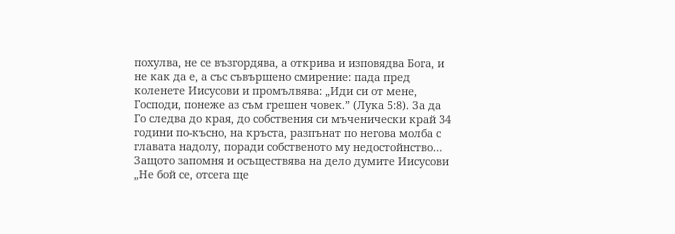похулва, не се възгордява, а открива и изповядва Бога, и не как да е, а със съвършено смирение: пада пред коленете Иисусови и промълвява: „Иди си от мене, Господи, понеже аз съм грешен човек.” (Лука 5:8). За да Го следва до края, до собствения си мъченически край 34 години по-късно, на кръста, разпънат по негова молба с главата надолу, поради собственото му недостойнство… Защото запомня и осъществява на дело думите Иисусови „Не бой се, отсега ще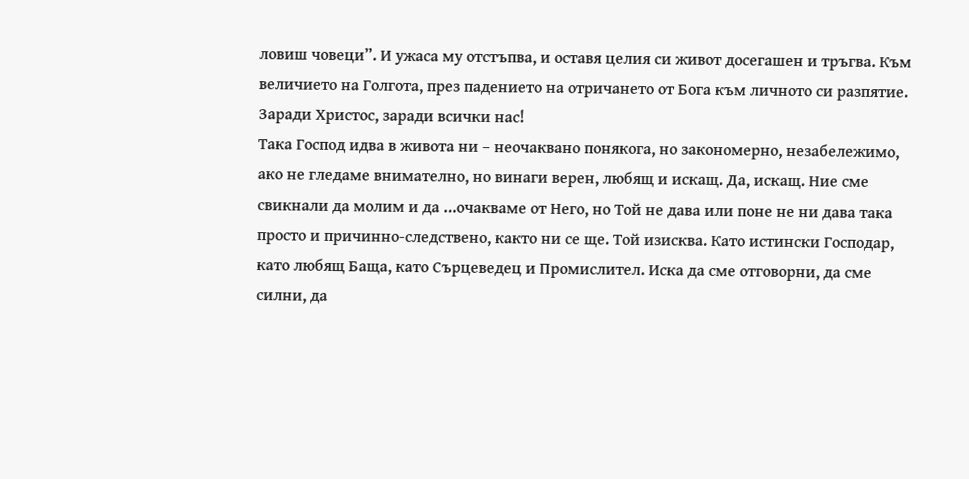ловиш човеци”. И ужаса му отстъпва, и оставя целия си живот досегашен и тръгва. Към величието на Голгота, през падението на отричането от Бога към личното си разпятие. Заради Христос, заради всички нас!
Така Господ идва в живота ни – неочаквано понякога, но закономерно, незабележимо, ако не гледаме внимателно, но винаги верен, любящ и искащ. Да, искащ. Ние сме свикнали да молим и да …очакваме от Него, но Той не дава или поне не ни дава така просто и причинно-следствено, както ни се ще. Той изисква. Като истински Господар, като любящ Баща, като Сърцеведец и Промислител. Иска да сме отговорни, да сме силни, да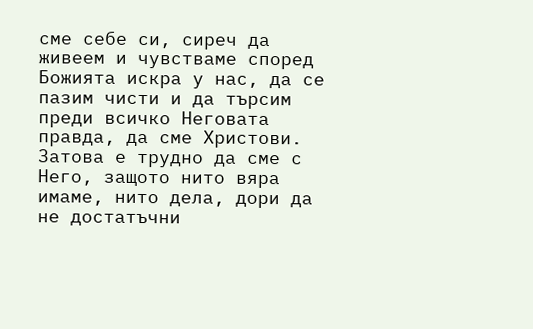сме себе си, сиреч да живеем и чувстваме според Божията искра у нас, да се пазим чисти и да търсим преди всичко Неговата правда, да сме Христови. Затова е трудно да сме с Него, защото нито вяра имаме, нито дела, дори да не достатъчни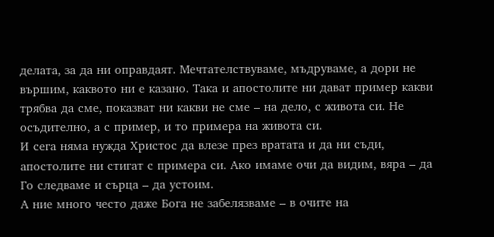делата, за да ни оправдаят. Мечтателствуваме, мъдруваме, а дори не вършим, каквото ни е казано. Така и апостолите ни дават пример какви трябва да сме, показват ни какви не сме – на дело, с живота си. Не осъдително, а с пример, и то примера на живота си.
И сега няма нужда Христос да влезе през вратата и да ни съди, апостолите ни стигат с примера си. Ако имаме очи да видим, вяра – да Го следваме и сърца – да устоим.
А ние много често даже Бога не забелязваме – в очите на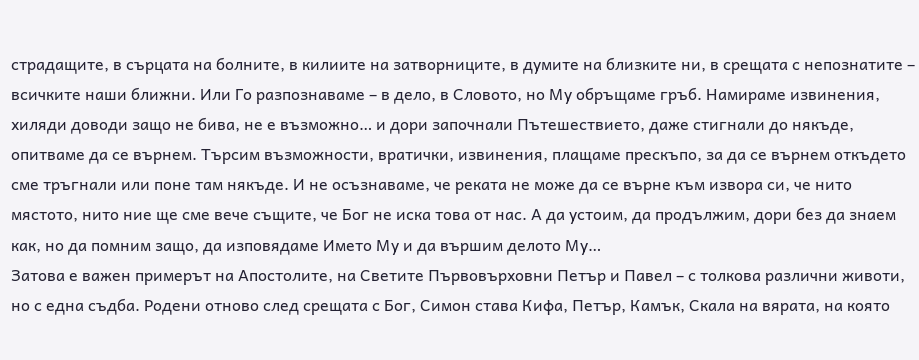страдащите, в сърцата на болните, в килиите на затворниците, в думите на близките ни, в срещата с непознатите – всичките наши ближни. Или Го разпознаваме – в дело, в Словото, но Му обръщаме гръб. Намираме извинения, хиляди доводи защо не бива, не е възможно… и дори започнали Пътешествието, даже стигнали до някъде, опитваме да се върнем. Търсим възможности, вратички, извинения, плащаме прескъпо, за да се върнем откъдето сме тръгнали или поне там някъде. И не осъзнаваме, че реката не може да се върне към извора си, че нито мястото, нито ние ще сме вече същите, че Бог не иска това от нас. А да устоим, да продължим, дори без да знаем как, но да помним защо, да изповядаме Името Му и да вършим делото Му…
Затова е важен примерът на Апостолите, на Светите Първовърховни Петър и Павел – с толкова различни животи, но с една съдба. Родени отново след срещата с Бог, Симон става Кифа, Петър, Камък, Скала на вярата, на която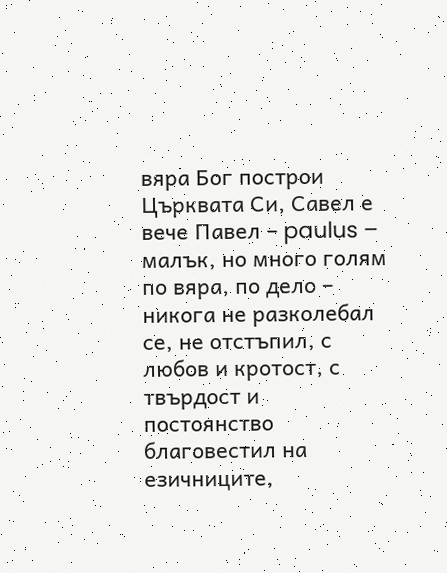вяра Бог построи Църквата Си, Савел е вече Павел – paulus – малък, но много голям по вяра, по дело – никога не разколебал се, не отстъпил, с любов и кротост, с твърдост и постоянство благовестил на езичниците,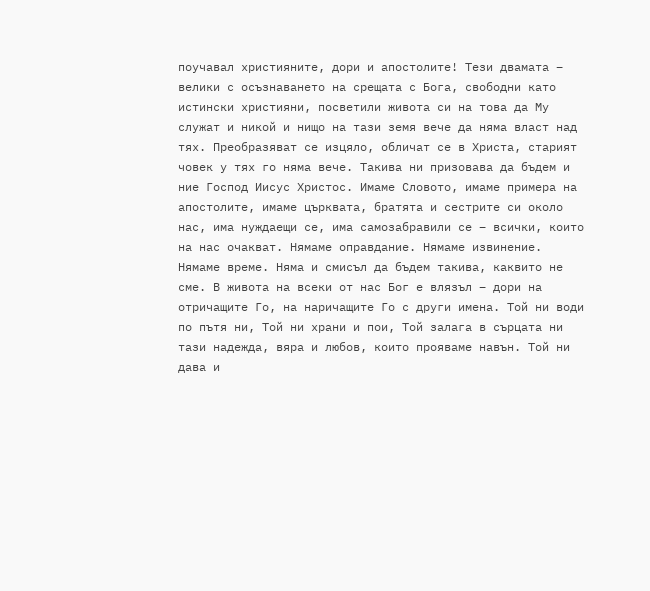поучавал християните, дори и апостолите! Тези двамата – велики с осъзнаването на срещата с Бога, свободни като истински християни, посветили живота си на това да Му служат и никой и нищо на тази земя вече да няма власт над тях. Преобразяват се изцяло, обличат се в Христа, старият човек у тях го няма вече. Такива ни призовава да бъдем и ние Господ Иисус Христос. Имаме Словото, имаме примера на апостолите, имаме църквата, братята и сестрите си около нас, има нуждаещи се, има самозабравили се – всички, които на нас очакват. Нямаме оправдание. Нямаме извинение. Нямаме време. Няма и смисъл да бъдем такива, каквито не сме. В живота на всеки от нас Бог е влязъл – дори на отричащите Го, на наричащите Го с други имена. Той ни води по пътя ни, Той ни храни и пои, Той залага в сърцата ни тази надежда, вяра и любов, които прояваме навън. Той ни дава и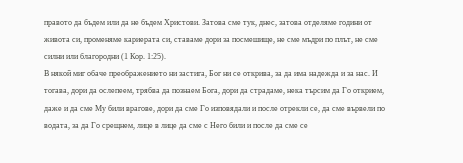правото да бъдем или да не бъдем Христови. Затова сме тук, днес, затова отделяме години от живота си, променяме кариерата си, ставаме дори за посмешище, не сме мъдри по плът, не сме силни или благородни (1 Кор. 1:25).
В някой миг обаче преображението ни застига, Бог ни се открива, за да има надежда и за нас. И тогава, дори да ослепеем, трябва да познаем Бога, дори да страдаме, нека търсим да Го открием, даже и да сме Му били врагове, дори да сме Го изповядали и после отрекли се, да сме вървели по водата, за да Го срещнем, лице в лице да сме с Него били и после да сме се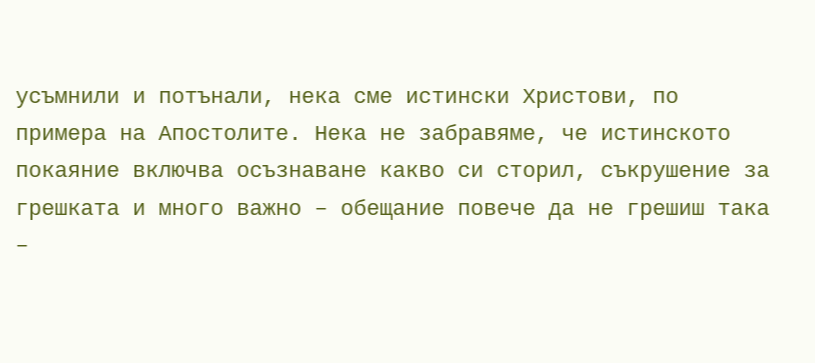усъмнили и потънали, нека сме истински Христови, по примера на Апостолите. Нека не забравяме, че истинското покаяние включва осъзнаване какво си сторил, съкрушение за грешката и много важно – обещание повече да не грешиш така –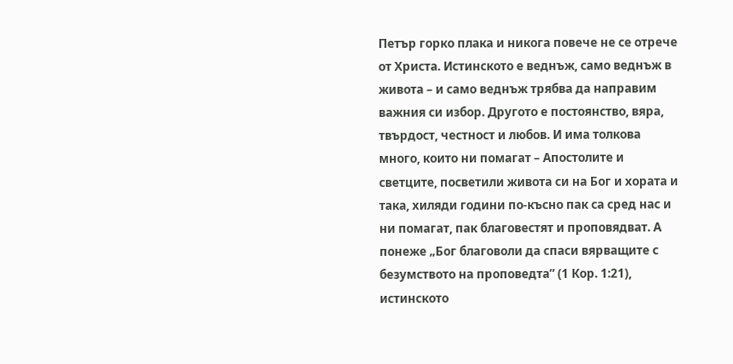Петър горко плака и никога повече не се отрече от Христа. Истинското е веднъж, само веднъж в живота – и само веднъж трябва да направим важния си избор. Другото е постоянство, вяра, твърдост, честност и любов. И има толкова много, които ни помагат – Апостолите и светците, посветили живота си на Бог и хората и така, хиляди години по-късно пак са сред нас и ни помагат, пак благовестят и проповядват. А понеже „Бог благоволи да спаси вярващите с безумството на проповедта” (1 Кор. 1:21), истинското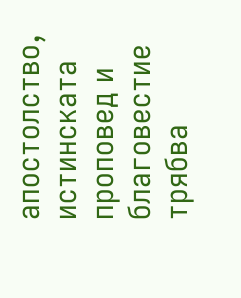апостолство, истинската проповед и благовестие трябва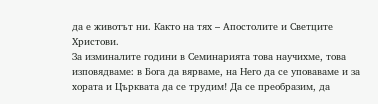да е животът ни. Както на тях – Апостолите и Светците Христови.
За изминалите години в Семинарията това научихме, това изповядваме: в Бога да вярваме, на Него да се уповаваме и за хората и Църквата да се трудим! Да се преобразим, да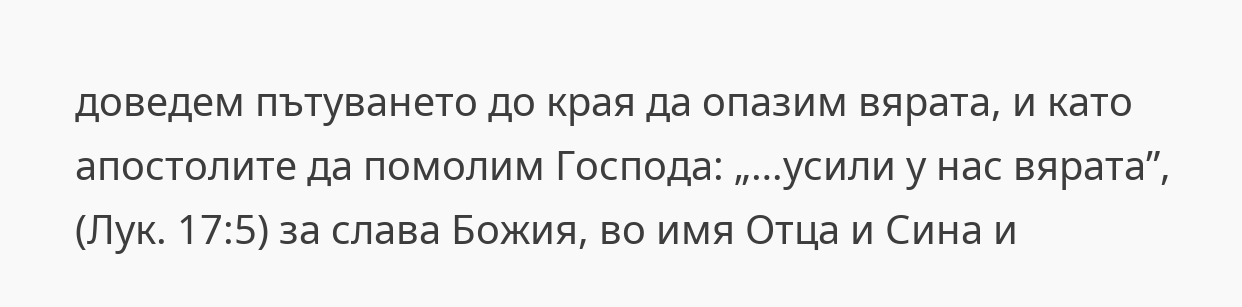доведем пътуването до края да опазим вярата, и като апостолите да помолим Господа: „…усили у нас вярата”, (Лук. 17:5) за слава Божия, во имя Отца и Сина и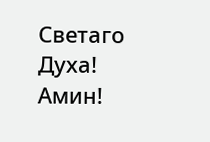Светаго Духа! Амин!